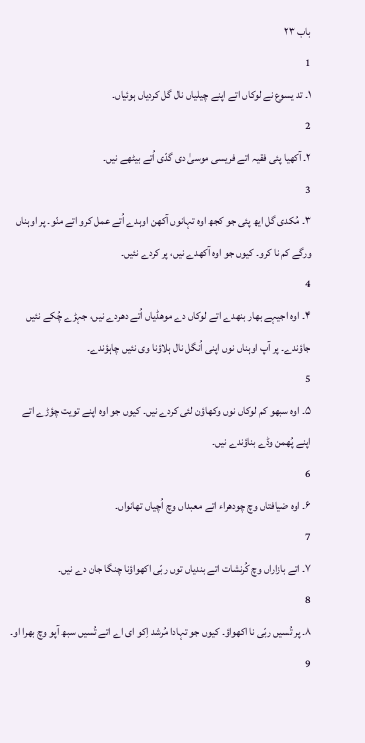باب ۲۳
1
۱۔ تد یسوع نے لوکاں اتے اپنے چیلیاں نال گل کردیاں ہوئیاں۔
2
۲۔ آکھیا پئی فقیہ اتے فریسی موسیٰ دی گدّی اُتے بیٹھے نیں۔
3
۳۔ مُکدی گل ایھ پئی جو کجھ اوہ تہانوں آکھن اوہدے اُتے عمل کرو اتے منّو۔ پر اوہناں ورگے کم نا کرو۔ کیوں جو اوہ آکھدے نیں، پر کردے نئیں۔
4
۴۔ اوہ اجیہے بھار بنھدے اتے لوکاں دے موھڈیاں اُتے دھردے نیں، جہڑے چُکے نئیں جاؤندے۔ پر آپ اوہناں نوں اپنی اُنگل نال ہلاؤنا وی نئیں چاہؤندے۔
5
۵۔ اوہ سبھو کم لوکاں نوں وکھاؤن لئی کردے نیں۔ کیوں جو اوہ اپنے تویت چؤڑے اتے اپنے پُھمن وڈے بناؤندے نیں۔
6
۶۔ اوہ ضیافتاں وچ چودھراء اتے معبداں وچ اُچیاں تھانواں۔
7
۷۔ اتے بازاراں وچ کُرنشات اتے بندیاں توں ربّی اکھواؤنا چنگا جان دے نیں۔
8
۸۔ پر تُسیں ربّی نا اکھواؤ۔ کیوں جو تہادا مُرشد اِکو ای اے اتے تُسیں سبھ آپو وچ بھرا او۔
9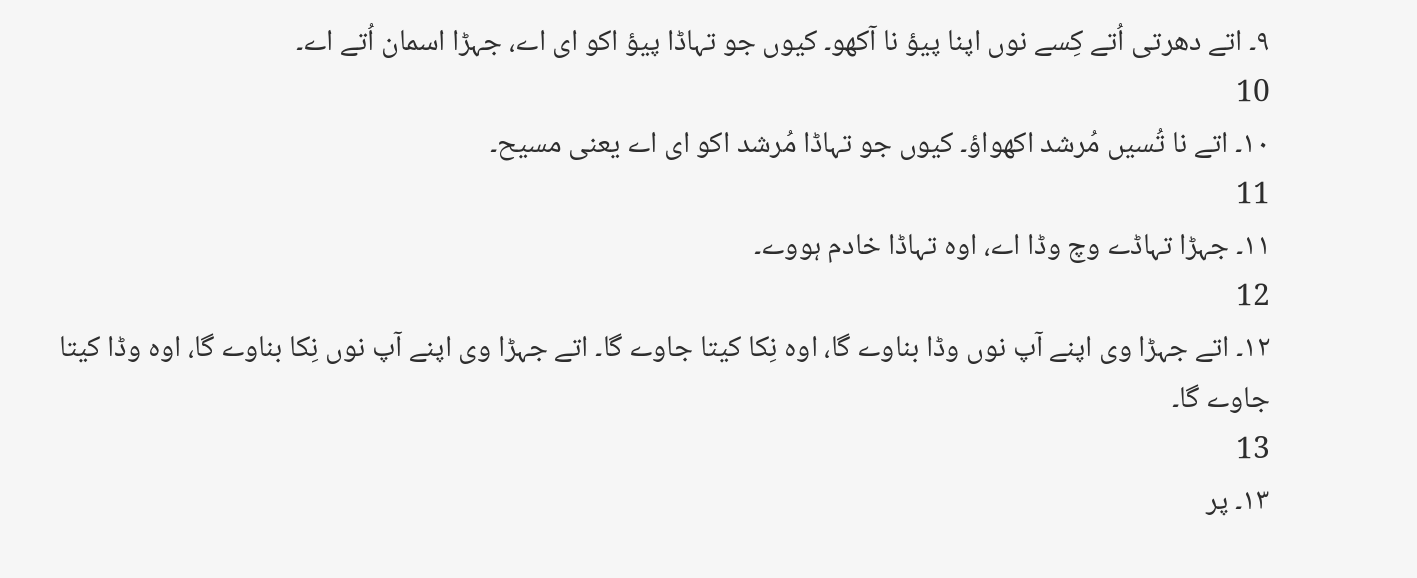۹۔ اتے دھرتی اُتے کِسے نوں اپنا پیؤ نا آکھو۔ کیوں جو تہاڈا پیؤ اکو ای اے، جہڑا اسمان اُتے اے۔
10
۱۰۔ اتے نا تُسیں مُرشد اکھواؤ۔ کیوں جو تہاڈا مُرشد اکو ای اے یعنی مسیح۔
11
۱۱۔ جہڑا تہاڈے وچ وڈا اے، اوہ تہاڈا خادم ہووے۔
12
۱۲۔ اتے جہڑا وی اپنے آپ نوں وڈا بناوے گا، اوہ نِکا کیتا جاوے گا۔ اتے جہڑا وی اپنے آپ نوں نِکا بناوے گا، اوہ وڈا کیتا جاوے گا۔
13
۱۳۔ پر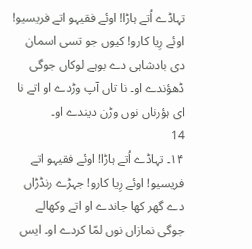تہاڈے اُتے ہاڑا! اوئے فقیہو اتے فریسیو! اوئے رِیا کارو! کیوں جو تسی اسمان دی بادشاہی دے بوہے لوکاں جوگی ڈھؤندے او۔ نا تاں آپ وڑدے او اتے نا ای ہؤرناں نوں وڑن دیندے او۔
14
۱۴۔ تہاڈے اُتے ہاڑا! اوئے فقیہو اتے فریسیو! اوئے رِیا کارو! جہڑے رنڈڑاں دے گھر کھا جاندے او اتے وکھالے جوگی نمازاں نوں لمّا کردے او۔ ایس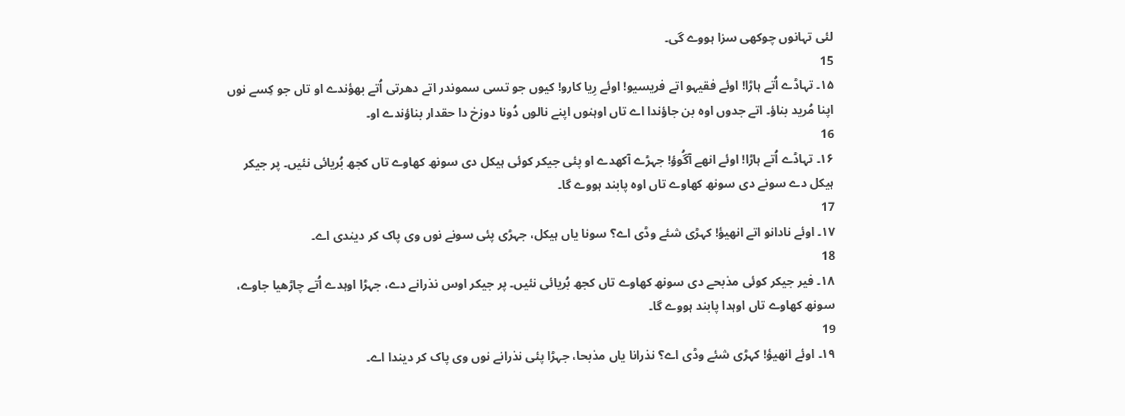لئی تہانوں چوکھی سزا ہووے گی۔
15
۱۵۔ تہاڈے اُتے ہاڑا! اوئے فقیہو اتے فریسیو! اوئے رِیا کارو! کیوں جو تسی سموندر اتے دھرتی اُتے بھؤندے او تاں جو کِسے نوں اپنا مُرید بناؤ۔ اتے جدوں اوہ بن جاؤندا اے تاں اوہنوں اپنے نالوں دُونا دوزخ دا حقدار بناؤندے او۔
16
۱۶۔ تہاڈے اُتے ہاڑا! اوئے انھے آگُوؤ! جہڑے آکھدے او پئی جیکر کوئی ہیکل دی سونھ کھاوے تاں کجھ بُریائی نئیں۔ پر جیکر ہیکل دے سونے دی سونھ کھاوے تاں اوہ پابند ہووے گا۔
17
۱۷۔ اوئے نادانو اتے انھیؤ! کہڑی شئے وڈی اے؟ سونا یاں ہیکل، جہڑی پئی سونے نوں وی پاک کر دیندی اے۔
18
۱۸۔ فیر جیکر کوئی مذبحے دی سونھ کھاوے تاں کجھ بُریائی نئیں۔ پر جیکر اوس نذرانے دے، جہڑا اوہدے اُتے چاڑھیا جاوے، سونھ کھاوے تاں اوہدا پابند ہووے گا۔
19
۱۹۔ اوئے انھیؤ! کہڑی شئے وڈی اے؟ نذرانا یاں مذبحا، جہڑا پئی نذرانے نوں وی پاک کر دیندا اے۔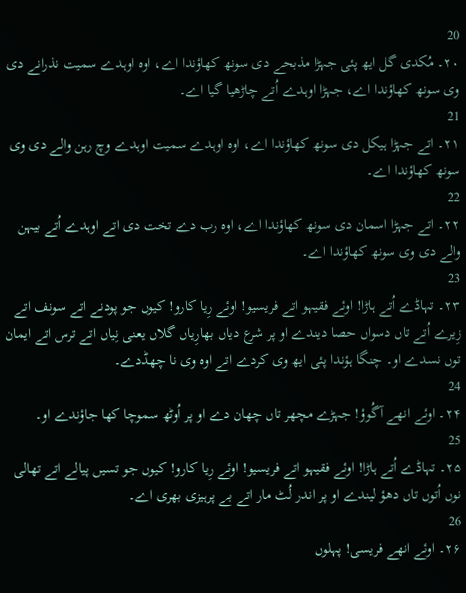20
۲۰۔ مُکدی گل ایھ پئی جہڑا مذبحے دی سونھ کھاؤندا اے، اوہ اوہدے سمیت نذرانے دی وی سونھ کھاؤندا اے، جہڑا اوہدے اُتے چاڑھیا گیا اے۔
21
۲۱۔ اتے جہڑا ہیکل دی سونھ کھاؤندا اے، اوہ اوہدے سمیت اوہدے وچ رہن والے دی وی سونھ کھاؤندا اے۔
22
۲۲۔ اتے جہڑا اسمان دی سونھ کھاؤندا اے، اوہ رب دے تخت دی اتے اوہدے اُتے بیہن والے دی وی سونھ کھاؤندا اے۔
23
۲۳۔ تہاڈے اُتے ہاڑا! اوئے فقیہو اتے فریسیو! اوئے رِیا کارو! کیوں جو پودنے اتے سونف اتے زِیرے اُتے تاں دسواں حصا دیندے او پر شرع دیاں بھارِیاں گلاں یعنی نِیاں اتے ترس اتے ایمان توں نسدے او۔ چنگا ہؤندا پئی ایھ وی کردے اتے اوہ وی نا چھڈدے۔
24
۲۴۔ اوئے انھے آگُوؤ! جہڑے مچھر تاں چھان دے او پر اُوٹھ سموچا کھا جاؤندے او۔
25
۲۵۔ تہاڈے اُتے ہاڑا! اوئے فقیہو اتے فریسیو! اوئے رِیا کارو! کیوں جو تسیں پیالے اتے تھالی نوں اُتوں تاں دھؤ لیندے او پر اندر لُٹ مار اتے بے پرہیزی بھری اے۔
26
۲۶۔ اوئے انھے فریسی! پہلوں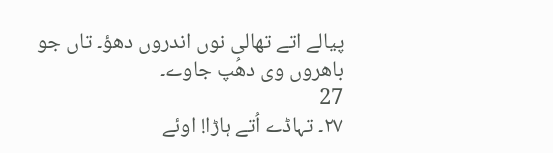پیالے اتے تھالی نوں اندروں دھؤ۔ تاں جو باھروں وی دھُپ جاوے۔
27
۲۷۔ تہاڈے اُتے ہاڑا! اوئے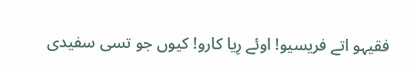فقیہو اتے فریسیو! اوئے رِیا کارو! کیوں جو تسی سفیدی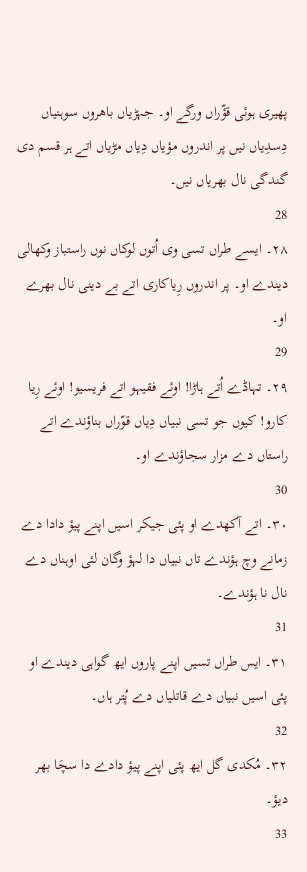پھیری ہوئی قؤّراں ورگے او۔ جہڑیاں باھروں سوہنیاں دِسدِیاں نیں پر اندروں مؤیاں دِیاں مڑیاں اتے ہر قسم دی گندگی نال بھریاں نیں۔
28
۲۸۔ ایسے طراں تسی وی اُتوں لوکاں نوں راستباز وکھالی دیندے او۔ پر اندروں رِیاکاری اتے بے دینی نال بھرے او۔
29
۲۹۔ تہاڈے اُتے ہاڑا! اوئے فقیہو اتے فریسیو! اوئے رِیا کارو! کیوں جو تسی نبیاں دِیاں قوّراں بناؤندے اتے راستاں دے مزار سجاؤندے او۔
30
۳۰۔ اتے آکھدے او پئی جیکر اسیں اپنے پیؤ دادا دے زمانے وچ ہؤندے تاں نبیاں دا لہؤ وگان لئی اوہناں دے نال نا ہؤندے۔
31
۳۱۔ ایس طراں تسیں اپنے پاروں ایھ گواہی دیندے او پئی اسیں نبیاں دے قاتلیاں دے پُتر ہاں۔
32
۳۲۔ مُکدی گل ایھ پئی اپنے پیؤ دادے دا سچَا بھر دیؤ۔
33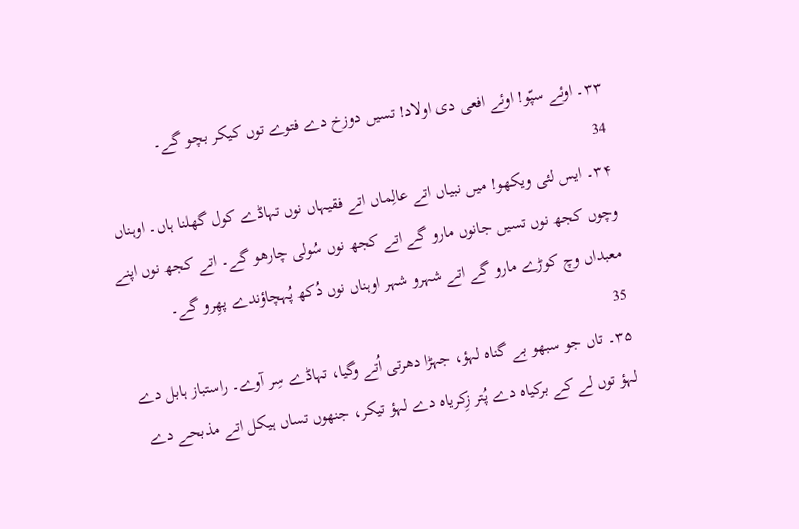۳۳۔ اوئے سپّو! اوئے افعی دی اولاد! تسیں دوزخ دے فتوے توں کیکر بچو گے۔
34
۳۴۔ ایس لئی ویکھو! میں نبیاں اتے عالِماں اتے فقیہاں نوں تہاڈے کول گھلنا ہاں۔ اوہناں وچوں کجھ نوں تسیں جانوں مارو گے اتے کجھ نوں سُولی چارھو گے۔ اتے کجھ نوں اپنے معبداں وچ کوڑے مارو گے اتے شہرو شہر اوہناں نوں دُکھ پُہچاؤندے پھِرو گے۔
35
۳۵۔ تاں جو سبھو بے گناہ لہؤ، جہڑا دھرتی اُتے وگیا، تہاڈے سِر آوے۔ راستباز ہابل دے لہؤ توں لے کے برکیاہ دے پُتر زِکریاہ دے لہؤ تیکر، جنھوں تساں ہیکل اتے مذبحے دے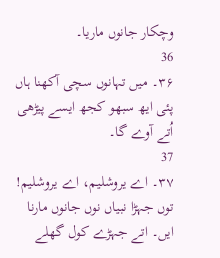وچکار جانوں ماریا۔
36
۳۶۔ میں تہانوں سچی آکھنا ہاں پئی ایھ سبھو کجھ ایسے پیڑھی اُتے آوے گا۔
37
۳۷۔ اے یروشلیم، اے یروشلیم! توں جہڑا نبیاں نوں جانوں مارنا ایں۔ اتے جہڑے کول گھلے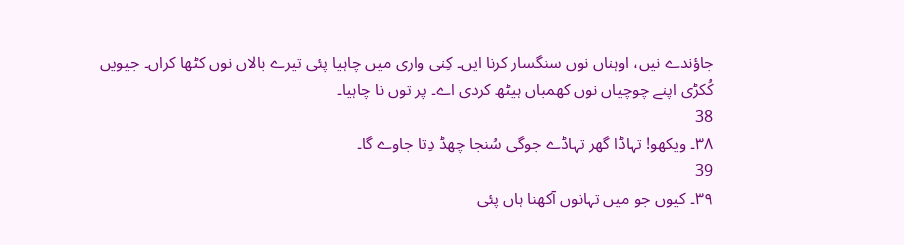جاؤندے نیں، اوہناں نوں سنگسار کرنا ایں۔ کِنی واری میں چاہیا پئی تیرے بالاں نوں کٹھا کراں۔ جیویں کُکڑی اپنے چوچیاں نوں کھمباں ہیٹھ کردی اے۔ پر توں نا چاہیا۔
38
۳۸۔ ویکھو! تہاڈا گھر تہاڈے جوگی سُنجا چھڈ دِتا جاوے گا۔
39
۳۹۔ کیوں جو میں تہانوں آکھنا ہاں پئی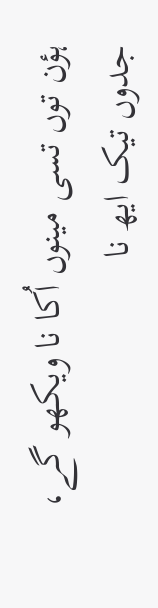ہؤن توں تسی مینوں اُکا نا ویکھو گے، جدوں تیک ایھ نا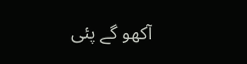آکھو گے پئی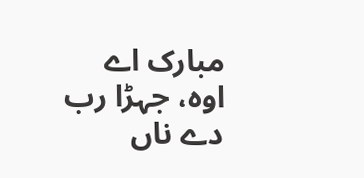مبارک اے اوہ، جہڑا رب دے ناں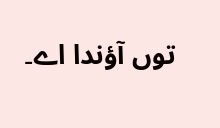توں آؤندا اے۔